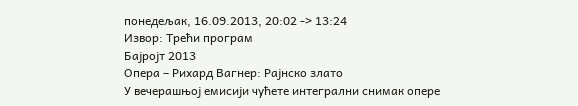понедељак, 16.09.2013, 20:02 -> 13:24
Извор: Трећи програм
Бајројт 2013
Опера – Рихард Вагнер: Рајнско злато
У вечерашњој емисији чућете интегрални снимак опере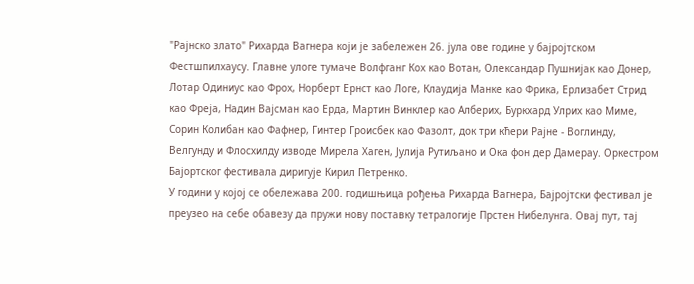"Рајнско злато" Рихарда Вагнера који је забележен 26. јула ове године у бајројтском Фестшпилхаусу. Главне улоге тумаче Волфганг Кох као Вотан, Олександар Пушнијак као Донер, Лотар Одиниус као Фрох, Норберт Ернст као Логе, Клаудија Манке као Фрика, Ерлизабет Стрид као Фреја, Надин Вајсман као Ерда, Мартин Винклер као Алберих, Буркхард Улрих као Миме, Сорин Колибан као Фафнер, Гинтер Гроисбек као Фазолт, док три кћери Рајне - Воглинду, Велгунду и Флосхилду изводе Мирела Хаген, Јулија Рутиљано и Ока фон дер Дамерау. Оркестром Бајортског фестивала диригује Кирил Петренко.
У години у којој се обележава 200. годишњица рођења Рихарда Вагнера, Бајројтски фестивал је преузео на себе обавезу да пружи нову поставку тетралогије Прстен Нибелунга. Овај пут, тај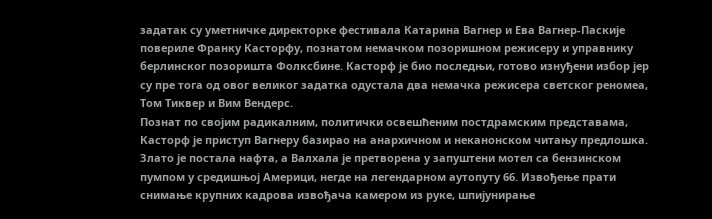задатак су уметничке директорке фестивала Катарина Вагнер и Ева Вагнер-Паскије повериле Франку Касторфу, познатом немачком позоришном режисеру и управнику берлинског позоришта Фолксбине. Касторф је био последњи, готово изнуђени избор јер су пре тога од овог великог задатка одустала два немачка режисера светског реномеа, Том Тиквер и Вим Вендерс.
Познат по својим радикалним, политички освешћеним постдрамским представама, Касторф је приступ Вагнеру базирао на анархичном и неканонском читању предлошка. Злато је постала нафта, а Валхала је претворена у запуштени мотел са бензинском пумпом у средишњој Америци, негде на легендарном аутопуту 66. Извођење прати снимање крупних кадрова извођача камером из руке, шпијунирање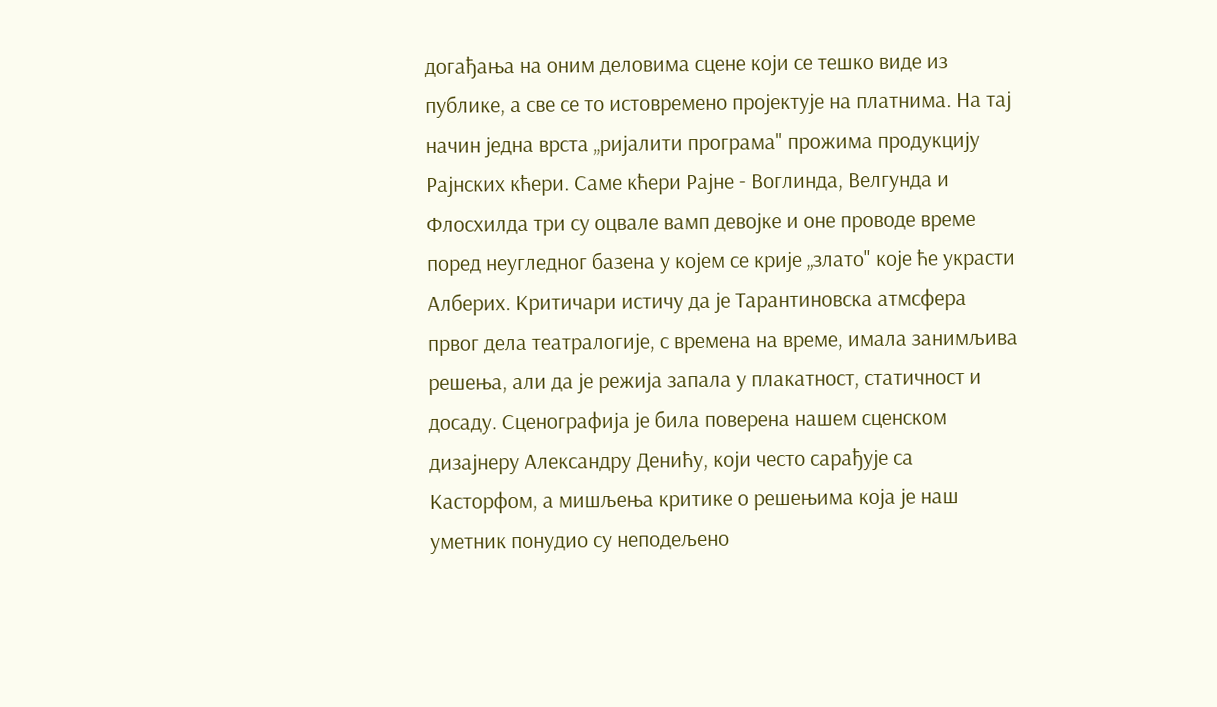догађања на оним деловима сцене који се тешко виде из публике, а све се то истовремено пројектује на платнима. На тај начин једна врста „ријалити програма" прожима продукцију Рајнских кћери. Саме кћери Рајне - Воглинда, Велгунда и Флосхилда три су оцвале вамп девојке и оне проводе време поред неугледног базена у којем се крије „злато" које ће украсти Алберих. Критичари истичу да је Тарантиновска атмсфера првог дела театралогије, с времена на време, имала занимљива решења, али да је режија запала у плакатност, статичност и досаду. Сценографија је била поверена нашем сценском дизајнеру Александру Денићу, који често сарађује са Касторфом, а мишљења критике о решењима која је наш уметник понудио су неподељено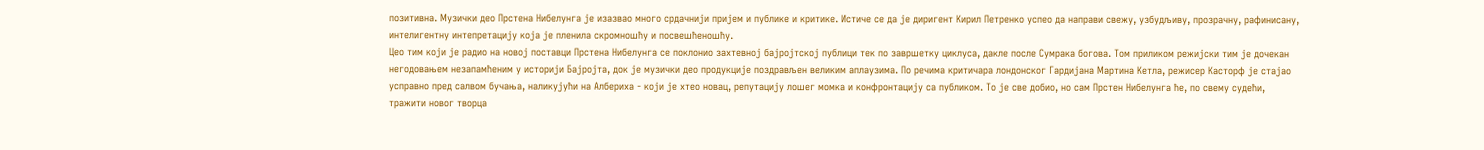позитивна. Музички део Прстена Нибелунга је изазвао много срдачнији пријем и публике и критике. Истиче се да је диригент Кирил Петренко успео да направи свежу, узбудљиву, прозрачну, рафинисану, интелигентну интепретацију која је пленила скромношћу и посвешћеношћу.
Цео тим који је радио на новој поставци Прстена Нибелунга се поклонио захтевној бајројтској публици тек по завршетку циклуса, дакле после Сумрака богова. Том приликом режијски тим је дочекан негодовањем незапамћеним у историји Бајројта, док је музички део продукције поздрављен великим аплаузима. По речима критичара лондонског Гардијана Мартина Кетла, режисер Касторф је стајао усправно пред салвом бучања, наликујући на Албериха - који је хтео новац, репутацију лошег момка и конфронтацију са публиком. То је све добио, но сам Прстен Нибелунга ће, по свему судећи, тражити новог творца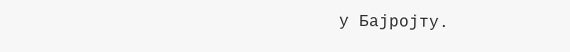у Бајројту.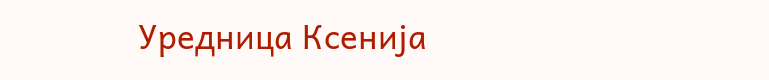Уредница Ксенија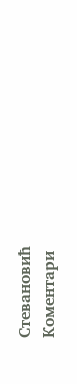Стевановић
Коментари